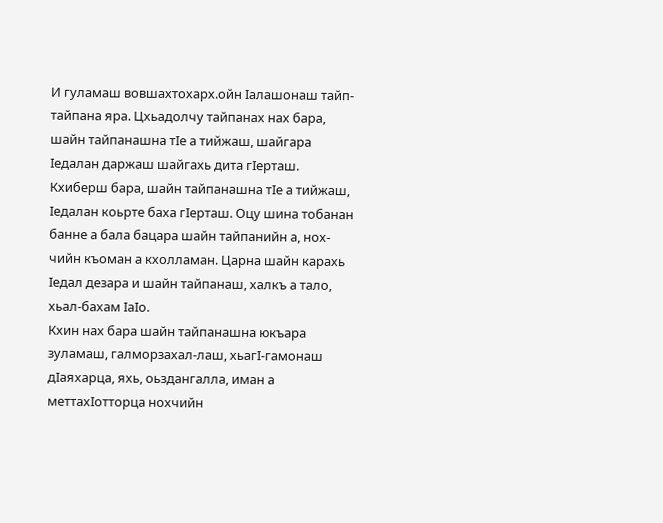И гуламаш вовшахтохарх.ойн ӏалашонаш тайп-тайпана яра. Цхьадолчу тайпанах нах бара, шайн тайпанашна тӏе а тийжаш, шайгара ӏедалан даржаш шайгахь дита гӏерташ. Кхиберш бара, шайн тайпанашна тӏе а тийжаш, ӏедалан коьрте баха гӏерташ. Оцу шина тобанан банне а бала бацара шайн тайпанийн а, нох-чийн къоман а кхолламан. Царна шайн карахь ӏедал дезара и шайн тайпанаш, халкъ а тало, хьал-бахам ӏаӏо.
Кхин нах бара шайн тайпанашна юкъара зуламаш, галморзахал-лаш, хьагӏ-гамонаш дӏаяхарца, яхь, оьздангалла, иман а меттахӏотторца нохчийн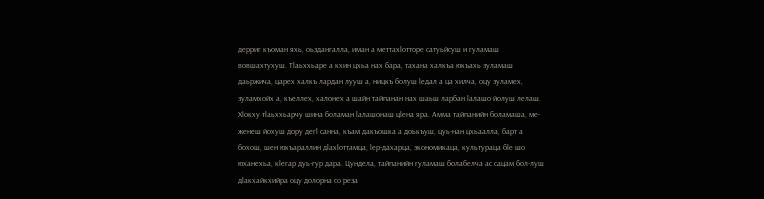дерриг къоман яхь, оьздангалла, иман а меттахӏотторе сатуьйсуш и гуламаш вовшахтухуш. Тӏаьххьаре а кхин цхьа нах бара, тахана халкъа юкъахь зуламаш даьржича, царех халкъ лардан лууш а, ницкъ болуш ӏедал а ца хилча, оцу зуламех, зуламхойх а, къеллех, халонех а шайн тайпанан нах шаьш ларбан ӏалашо йолуш лелаш. Хӏокху тӏаьххьарчу шина боламан ӏалашонаш цӏена яра. Амма тайпанийн боламаша, ме-женеш йохуш дору дегӏ санна, къам дакъошка а доькъуш, цуь-нан цхьаалла, барт а бохош, шен юкъараллин дӏахӏоттамца, ӏер-дахарца, экономикаца, культураца бӏе шо юханехьа, кӏегар дуь-гур дара. Цундела, тайпанийн гуламаш болабелча ас сацам бол-луш дӏакхайкхийра оцу долорна со реза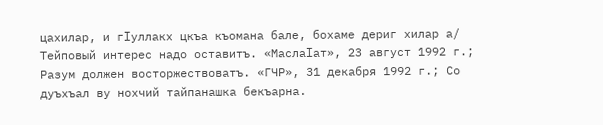цахилар, и гӏуллакх цкъа къомана бале, бохаме дериг хилар а/ Тейповый интерес надо оставитъ. «Маслаӏат», 23 август 1992 г.; Разум должен восторжествоватъ. «ГЧР», 31 декабря 1992 г.; Со дуъхъал ву нохчий тайпанашка бекъарна.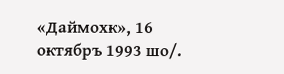«Даймохк», 16 октябръ 1993 шо/.